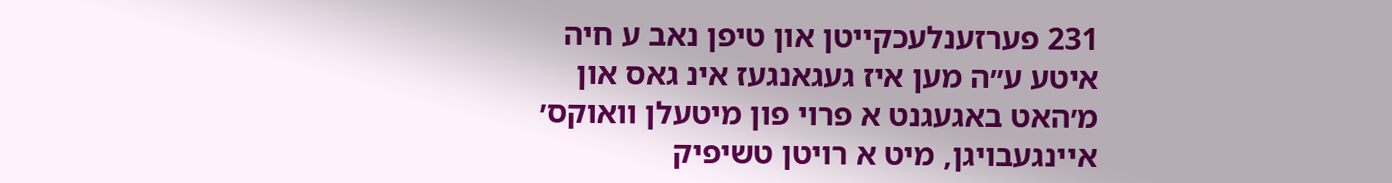231 פערזענלעכקייטן און טיפן נאב ע חיה איטע ע״ה מען איז געגאנגעז אינ גאס און מ׳האט באגעגנט א פרוי פון מיטעלן װאוקס׳ אײנגעבויגן, מיט א רויטן טשיפיק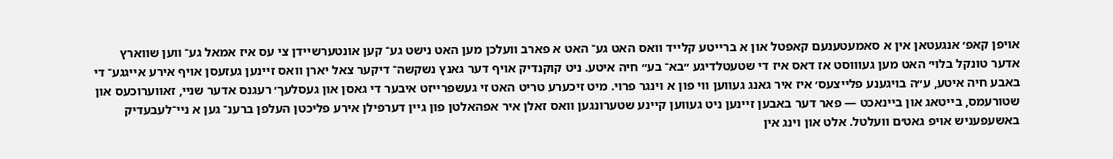אויפן קאפ׳ אנגעטאן אין א סאמעטענעם קאפטל און א ברײטע קלײד װאס האט גע־ האט א פארב װעלכן מען האט נישט גע־ קען אונטערשײדן צי עס איז אמאל גע־ װען שװארץ אדער טונקל בלוי׳ האט מען געוװסט אז דאס איז די שטעטלדיגע ״בא־ בע״ חיה איטע. ניט קוקנדיק אויף דער גאנץ נשקשה־ דיקער צאל יארן װאס זײנען געזעסן אויף אירע אײגגע־ די באבע חיה איטע, ע״ה בויגענע פלײצעס׳ איז איר גאנג געװען װי פון א ױנגר פרוי. מיט זיכערע טריט האט זי געשפרײזט איבער די גאסן און געסלעך׳ רעגנס אדער שניי, זאװערוכעס און שטורעמס, בײטאג און בײנאכט — פאר דער באבען זײנען ניט געװען קײנע שטערונגען װאס זאלן איר אפהאלטן פון גײן דערפילן אירע פליכטן העלפן ברענ־ גען א נײ־לעבעדיק באשעפעניש אויפ גאט׳ם װעלטל. אלט און ױנג אין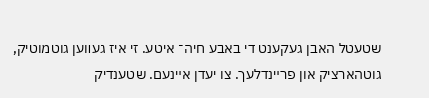שטעטל האבן געקענט די באבע חיה־ איטע. זי איז געװען גוטמוטיק, גוטהארציק און פרײנדלעך. צו יעדן אײנעם. שטענדיק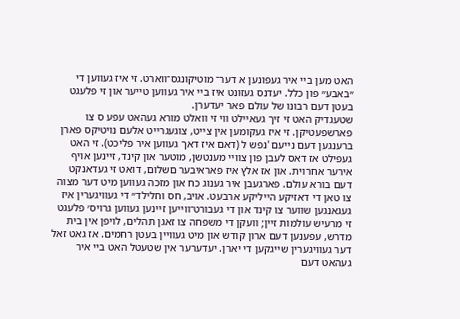האט מען בײ איר געפונען א דער־ מוטיקונגס־װארט. זי איז געװען די ״באבע״ פון כלל. יעדנס געזונט איז בײ איר געװען טײער און זי פלעגט בעטן דעם רבונו של עולם פאר יעדערן.
שטעגדיק האט זי זיך געאײלט װי זי װאלט מורא געהאט עפע ס צו פארשפעטיקן. זי איז געקומען אין צײט, צוגעגרײט אלעם נויטיקס פארן ברענגען דעם נײעם 'נפש ל (דאם איז דאך געװען איר פליכט). זי האט געפילט אז דאס לעבן פון צװײ מענטשן, מוטער און קינד, זײנען אויף אירער אחרױת. און אז אלץ איז פאראיבער םשלום, דואט זי געדאנקט דעם בורא עולם. פארגעבן איר גענוג כח און מזכה געװען מיט דער מצוה צו טאן די דאזיקע הײליקע ארבעט. אויב, חס וחלילד״ די געװיגערין איז געגאנגען שװער צו קינד און די געבורט־װײען זײנען געװען גרויס׳ פלעגט זי מרעיש עולמות זײן; װעקן די משפחה צו זאגן תהלים, לויפן אין בית מדרש, עפענען דעם ארון קודש און מיט געװײן בעטן רחמים. אז גאט זאל דער געװיגערין שײגקען די יארן. יעדערער אין שטעטל האט ביי איר געהאט דעם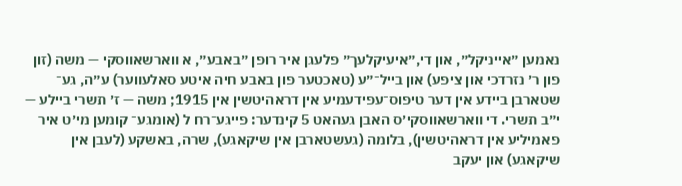נאמען ״אײניקל״, און די,״איעיקלעך״ פלעגן איר רופן ״באבע״, א װארשאװסקי — משה (זון פון ר׳ נזרדכי און ציפע) און בײל־״ע (טאכטער פון באבע חיה איטע סאלעװער) ע״ה, גע־ שטארבן בײדע אין דער טיפוס־עפידעמיע אין דראהיטשין אין 1915; משה — ז׳ תשרי בײלע — י״ב תשרי. די װארשאװסקי׳ס האבן געהאט 5 קינדער: פײגע־רח ל (אומגע־ קומען מי׳ט איר פאמיליע אין דראהיטשין), בלומה (געשטארבן אין שיקאגע), שרה, באשקע (לעבן אין שיקאגע) און יעקב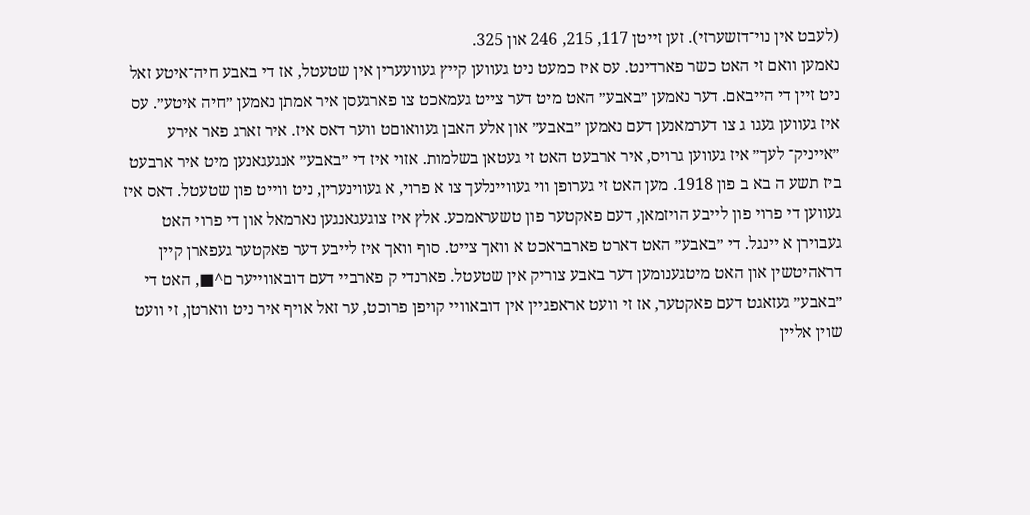(לעבט אין נױ־דזשערזי). זען זײטן 117, 215, 246 און 325.
נאמען װאם זי האט כשר פארדינט. עס איז כמעט ניט געװען קײץ געװעערין אין שטעטל, אז די באבע חיה־איטע זאל ניט זײן די הײבאם. דער נאמען ״באבע״ האט מיט דער צייט געמאכט צו פארגעסן איר אמתן נאמען ״חיה איטע״. עס איז געװען געגו ג צו דערמאנען דעם נאמען ״באבע״ און אלע האבן געװאוםט װער דאס איז. איר זארג פאר אירע ״אײניק־ לעך״ איז געװען גרויס, איר ארבעט האט זי געטאן בשלמות. אזוי איז די ״באבע״ אנגעגאנען מיט איר ארבעט ביז תשע ה בא ב פון 1918. מען האט זי גערופן װי געװײנלעך צו א פרוי, א געװינערין, ניט װײט פון שטעטל. דאס איז געװען די פרוי פון לײבע הויזמאן, דעם פאקטער פון טשעראמכע. אלץ איז צוגעגאנגען נארמאל און די פרוי האט געבוירן א ײנגל. די ״באבע״ האט דארט פארבראכט א װאך צייט. סוף װאך איז לײבע דער פאקטער געפארן קײן דראהיטשין און האט מיטגענומען דער באבע צוריק אין שטעטל. פארנדי ק פארבײ דעם דובאװײער ם^■, האט די ״באבע״ געזאגט דעם פאקטער, אז זי װעט אראפגײן אין דובאװײ קויפן פרוכט, ער זאל אויף איר ניט װארטן, זי װעט שוין אלײן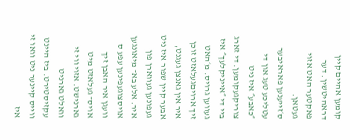קומען אהײם קײן דראהיטשין. דער פאקטער האט אזוי געטאן.
ס׳זײענען פאראיבער עטליכע טעג און די ״כאבע״ איז ניט צוריקגעקומען. די זארג בײ די ״אײניקלעך״ איז געװען גרויס. מ׳האט זיך ארויםגעלאזט זוכן איר אין גאנצן געגנט, אבער קײן שפור איז ניט געפונען געװארן פון איר. אלע בא־ מיאונגען אויסצוגעפינען עפע ס װעגן איר האבן זיך אויס־ געלאזט מיט גארנישט. אזוי װי זי װאלט גארניט עקזיסטירט. ביז הײנט װײס קײנער ניט װאו זי איז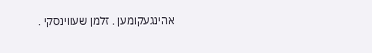אהינגעקומען . זלמן שעװינסקי .